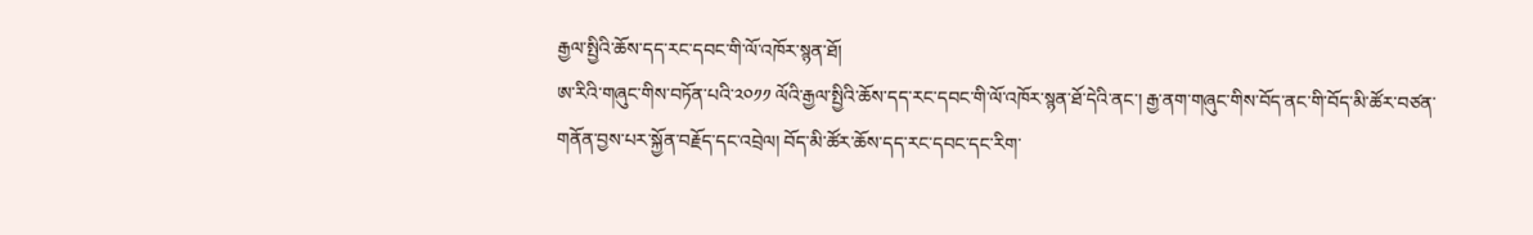རྒྱལ་སྤྱིའི་ཆོས་དད་རང་དབང་གི་ལོ་འཁོར་སྙན་ཐོ།
ཨ་རིའི་གཞུང་གིས་བཏོན་པའི་༢༠༡༡ ལོའི་རྒྱལ་སྤྱིའི་ཆོས་དད་རང་དབང་གི་ལོ་འཁོར་སྙན་ཐོ་དེའི་ནང་། རྒྱ་ནག་གཞུང་གིས་བོད་ནང་གི་བོད་མི་ཚོར་བཙན་གནོན་བྱས་པར་སྐྱོན་བརྗོད་དང་འབྲེལ། བོད་མི་ཚོར་ཆོས་དད་རང་དབང་དང་རིག་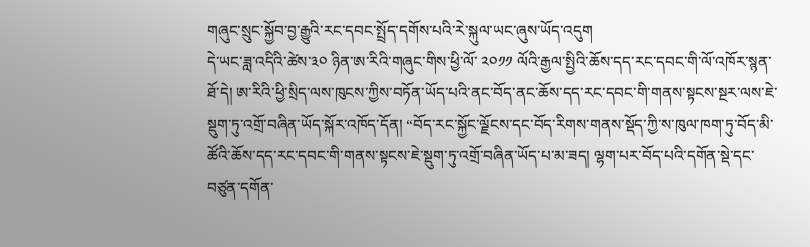གཞུང་སྲུང་སྐྱོབ་བྱ་རྒྱུའི་རང་དབང་སྤྲོད་དགོས་པའི་རེ་སྐུལ་ཡང་ཞུས་ཡོད་འདུག
དེ་ཡང་ཟླ་འདིའི་ཚེས་༣༠ ཉིན་ཨ་རིའི་གཞུང་གིས་ཕྱི་ལོ་ ༢༠༡༡ ལོའི་རྒྱལ་སྤྱིའི་ཆོས་དད་རང་དབང་གི་ལོ་འཁོར་སྙན་ཐོ་དེ། ཨ་རིའི་ཕྱི་སྲིད་ལས་ཁུངས་ཀྱིས་བཏོན་ཡོད་པའི་ནང་བོད་ནང་ཆོས་དད་རང་དབང་གི་གནས་སྟངས་སྔར་ལས་ཇེ་སྡུག་ཏུ་འགྲོ་བཞིན་ཡོད་སྐོར་འཁོད་དོན། “བོད་རང་སྐྱོང་ལྗོངས་དང་བོད་རིགས་གནས་སྡོད་ཀྱི་ས་ཁུལ་ཁག་ཏུ་བོད་མི་ཚོའི་ཆོས་དད་རང་དབང་གི་གནས་སྟངས་ཇེ་སྡུག་ཏུ་འགྲོ་བཞིན་ཡོད་པ་མ་ཟད། ལྷག་པར་བོད་པའི་དགོན་སྡེ་དང་བཙུན་དགོན་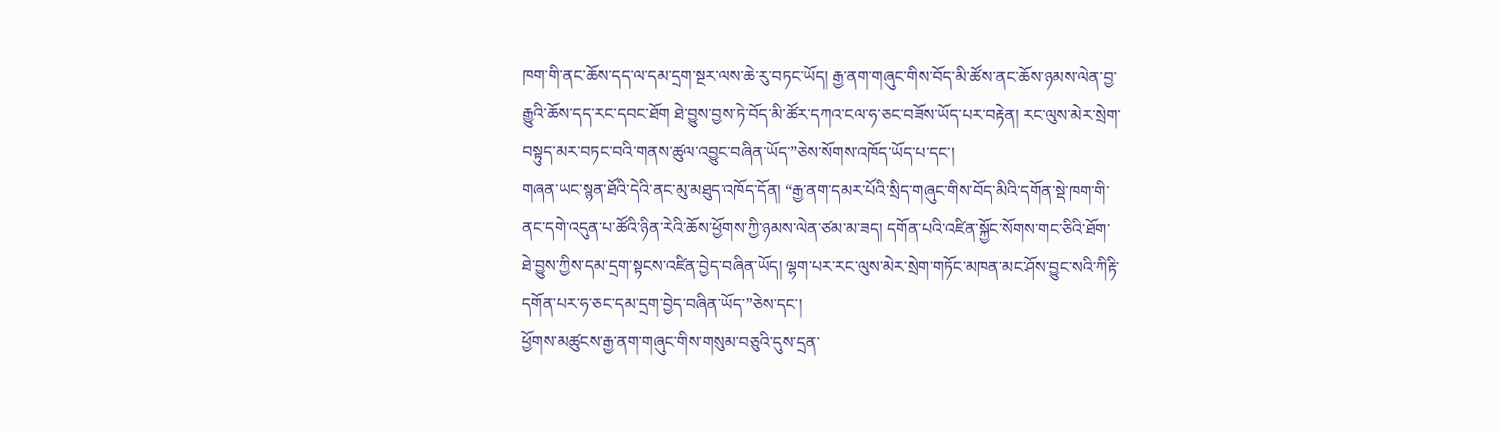ཁག་གི་ནང་ཆོས་དད་ལ་དམ་དྲག་སྔར་ལས་ཆེ་རུ་བཏང་ཡོད། རྒྱ་ནག་གཞུང་གིས་བོད་མི་ཚོས་ནང་ཆོས་ཉམས་ལེན་བྱ་རྒྱུའི་ཆོས་དད་རང་དབང་ཐོག ཐེ་བྱུས་བྱས་ཏེ་བོད་མི་ཚོར་དཀའ་ངལ་ཧ་ཅང་བཟོས་ཡོད་པར་བརྟེན། རང་ལུས་མེར་སྲེག་བསྟུད་མར་བཏང་བའི་གནས་ཚུལ་འབྱུང་བཞིན་ཡོད་”ཅེས་སོགས་འཁོད་ཡོད་པ་དང་།
གཞན་ཡང་སྙན་ཐོའི་དེའི་ནང་མུ་མཐུད་འཁོད་དོན། “རྒྱ་ནག་དམར་པོའི་སྲིད་གཞུང་གིས་བོད་མིའི་དགོན་སྡེ་ཁག་གི་ནང་དགེ་འདུན་པ་ཚོའི་ཉིན་རེའི་ཆོས་ཕྱོགས་ཀྱི་ཉམས་ལེན་ཙམ་མ་ཟད། དགོན་པའི་འཛིན་སྐྱོང་སོགས་གང་ཅིའི་ཐོག་ཐེ་བྱུས་ཀྱིས་དམ་དྲག་སྟངས་འཛིན་བྱེད་བཞིན་ཡོད། ལྷག་པར་རང་ལུས་མེར་སྲེག་གཏོང་མཁན་མང་ཤོས་བྱུང་སའི་ཀིརྟི་དགོན་པར་ཧ་ཅང་དམ་དྲག་བྱེད་བཞིན་ཡོད་”ཅེས་དང་།
ཕྱོགས་མཚུངས་རྒྱ་ནག་གཞུང་གིས་གསུམ་བཅུའི་དུས་དྲན་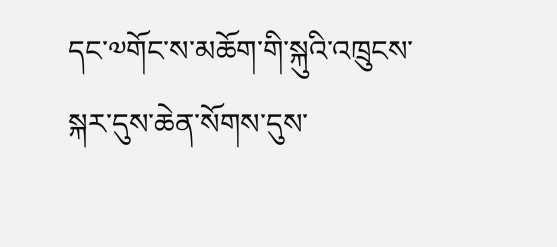དང་༧གོང་ས་མཆོག་གི་སྐུའི་འཁྲུངས་སྐར་དུས་ཆེན་སོགས་དུས་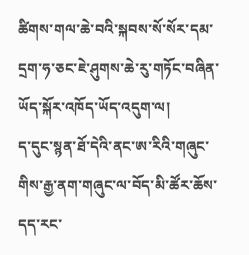ཚིགས་གལ་ཆེ་བའི་སྐབས་སོ་སོར་དམ་དྲག་ཧ་ཅང་ཇེ་ཤུགས་ཆེ་རུ་གཏོང་བཞིན་ཡོད་སྐོར་འཁོད་ཡོད་འདུག་ལ།
ད་དུང་སྙན་ཐོ་དེའི་ནང་ཨ་རིའི་གཞུང་གིས་རྒྱ་ནག་གཞུང་ལ་བོད་མི་ཚོར་ཆོས་དད་རང་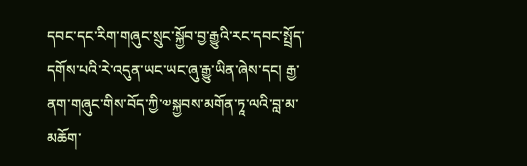དབང་དང་རིག་གཞུང་སྲུང་སྐྱོབ་བྱ་རྒྱུའི་རང་དབང་སྤྲོད་དགོས་པའི་རེ་འདུན་ཡང་ཡང་ཞུ་རྒྱུ་ཡིན་ཞེས་དང། རྒྱ་ནག་གཞུང་གིས་བོད་ཀྱི་༧སྐྱབས་མགོན་ཏཱ་ལའི་བླ་མ་མཆོག་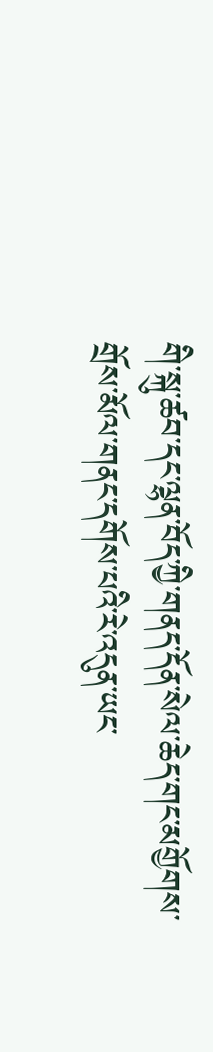གི་སྐུ་ཚབ་དང་ལྷན་བོད་ཀྱི་གནད་དོན་སེལ་ཆེད་གང་མགྱོགས་གྲོས་མོལ་གནང་དགོས་པའི་རེ་འདུན་ཡང་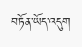བཏོན་ཡོད་འདུག